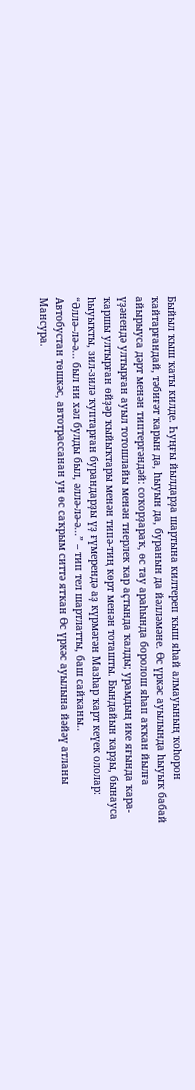Быйыл ҡыш ҡаты килде. Һуңғы йылдарҙа шартына килтереп ҡыш яһай алмауының ҡоһорон ҡайтарғандай, тәбиғәт ҡарын да, һыуын да, буранын да йәлләмәне. Өс үркәс ауылында һыуыҡ бабай айырыуса дәрт менән типтергәндәй: соҡорҙараҡ, өс тау араһында боролош яһап аҡҡан йылға үҙәнендә ултырған ауыл тотошлайы менән тиерлек ҡар аҫтында ҡалды; урамдың ике яғында ҡара-ҡаршы ултырған өйҙәр ҡыйыҡтары менән типә-тиң көрт менән тоташты. Бындайын ҡарҙы, бынауса һыуыҡты, зил-зилә ҡуптарған бурандарҙы үҙ ғүмерендә аҙ күрмәгән Мазһар ҡарт кеүек ололар: “Әллә–лә-ә... был ни хәл булды был, әллә-лә-ә...” – тип тел шартлатты, баш сайҡаны..
Автобустан төшкәс, автотрассанан ун өс саҡрым ситтә ятҡан Өс үркәс ауылына йәйәү атланы Мансура.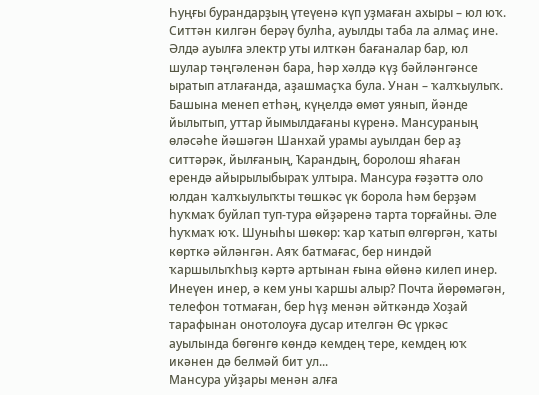Һуңғы бурандарҙың үтеүенә күп уҙмаған ахыры – юл юҡ. Ситтән килгән берәү булһа, ауылды таба ла алмаҫ ине. Әлдә ауылға электр уты илткән бағаналар бар, юл шулар тәңгәленән бара, һәр хәлдә күҙ бәйләнгәнсе ыратып атлағанда, аҙашмаҫҡа була. Унан – ҡалҡыулыҡ. Башына менеп етһәң, күңелдә өмөт уянып, йәнде йылытып, уттар йымылдағаны күренә. Мансураның өләсәһе йәшәгән Шанхай урамы ауылдан бер аҙ ситтәрәк, йылғаның, Ҡарандың, боролош яһаған ерендә айырылыбыраҡ ултыра. Мансура ғәҙәттә оло юлдан ҡалҡыулыҡты төшкәс үк борола һәм берҙәм һуҡмаҡ буйлап туп-тура өйҙәренә тарта торғайны. Әле һуҡмаҡ юҡ. Шуныһы шөкөр: ҡар ҡатып өлгөргән, ҡаты көрткә әйләнгән. Аяҡ батмағас, бер ниндәй ҡаршылыҡһыҙ кәртә артынан ғына өйөнә килеп инер. Инеүен инер, ә кем уны ҡаршы алыр? Почта йөрөмәгән, телефон тотмаған, бер һүҙ менән әйткәндә Хоҙай тарафынан онотолоуға дусар ителгән Өс үркәс ауылында бөгөнгө көндә кемдең тере, кемдең юҡ икәнен дә белмәй бит ул...
Мансура уйҙары менән алға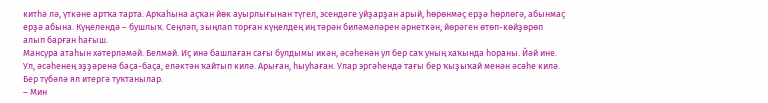китһә лә, үткәне артҡа тарта. Арҡаһына аҫҡан йөк ауырлығынан түгел, эсендәге уйҙарҙан арый, һөрөнмәҫ ерҙә һөрлөгә, абынмаҫ ерҙә абына. Күңелендә – бушлыҡ. Сеңләп, зыңлап торған күңелдең иң тәрән биләмәләрен әрнеткән, йөрәген өтөп-көйҙөрөп алып барған һағыш.
Мансура атаһын хәтерләмәй. Белмәй. Иҫ инә башлаған сағы булдымы икән, әсәһенән ул бер саҡ уның хаҡында һораны. Йәй ине. Ул, әсәһенең эҙҙәренә баҫа-баҫа, еләктән ҡайтып килә. Арыған, һыуһаған. Улар эргәһендә тағы бер ҡыҙыҡай менән әсәһе килә. Бер түбәлә ял итергә туҡтанылар.
– Мин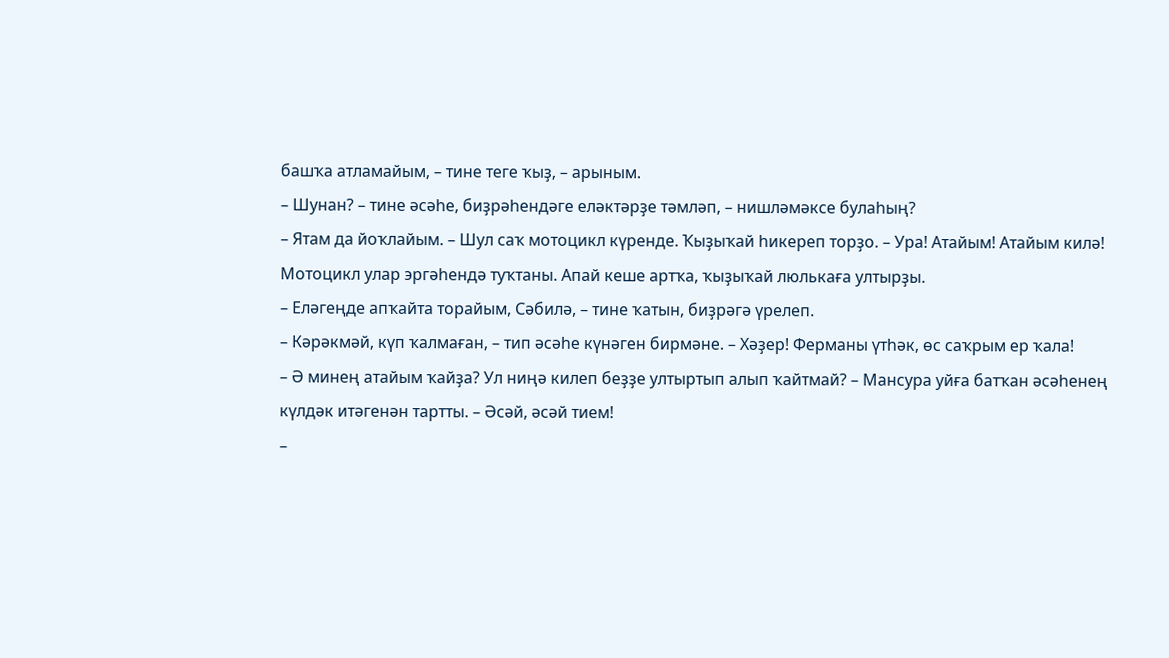башҡа атламайым, – тине теге ҡыҙ, – арыным.
– Шунан? – тине әсәһе, биҙрәһендәге еләктәрҙе тәмләп, – нишләмәксе булаһың?
– Ятам да йоҡлайым. – Шул саҡ мотоцикл күренде. Ҡыҙыҡай һикереп торҙо. – Ура! Атайым! Атайым килә!
Мотоцикл улар эргәһендә туҡтаны. Апай кеше артҡа, ҡыҙыҡай люлькаға ултырҙы.
– Еләгеңде апҡайта торайым, Сәбилә, – тине ҡатын, биҙрәгә үрелеп.
– Кәрәкмәй, күп ҡалмаған, – тип әсәһе күнәген бирмәне. – Хәҙер! Ферманы үтһәк, өс саҡрым ер ҡала!
– Ә минең атайым ҡайҙа? Ул ниңә килеп беҙҙе ултыртып алып ҡайтмай? – Мансура уйға батҡан әсәһенең күлдәк итәгенән тартты. – Әсәй, әсәй тием!
–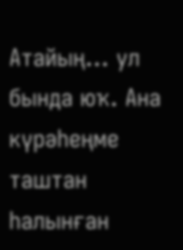Атайың... ул бында юҡ. Ана күрәһеңме таштан һалынған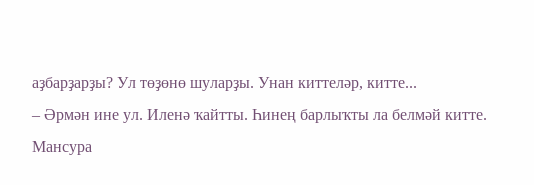аҙбарҙарҙы? Ул төҙөнө шуларҙы. Унан киттеләр, китте...
– Әрмән ине ул. Иленә ҡайтты. Һинең барлыҡты ла белмәй китте.
Мансура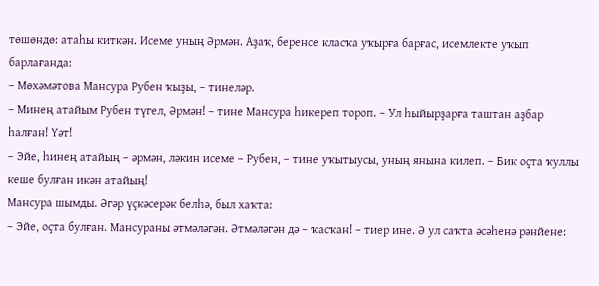төшөндө: атаһы киткән. Исеме уның Әрмән. Аҙаҡ, беренсе класҡа уҡырға барғас, исемлекте уҡып барлағанда:
– Мөхәмәтова Мансура Рубен ҡыҙы, – тинеләр.
– Минең атайым Рубен түгел, Әрмән! – тине Мансура һикереп тороп. – Ул һыйырҙарға таштан аҙбар һалған! Үәт!
– Эйе, һинең атайың – әрмән, ләкин исеме – Рубен, – тине уҡытыусы, уның янына килеп. – Бик оҫта ҡуллы кеше булған икән атайың!
Мансура шымды. Әгәр үҫкәсерәк белһә, был хаҡта:
– Эйе, оҫта булған. Мансураны әтмәләгән. Әтмәләгән дә – ҡасҡан! – тиер ине. Ә ул саҡта әсәһенә рәнйене: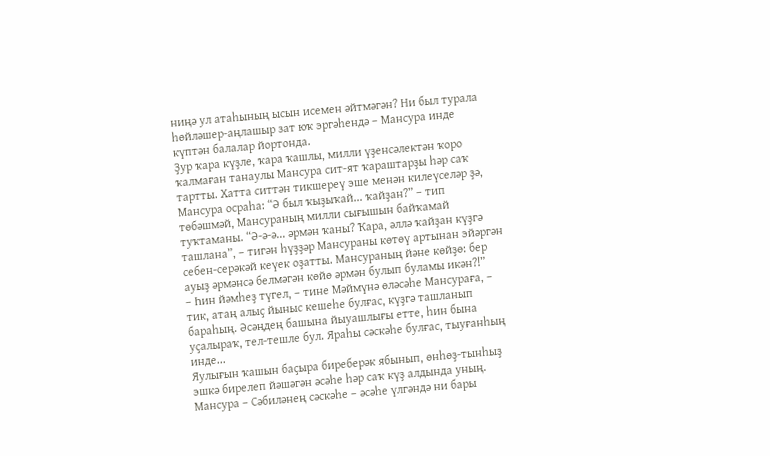ниңә ул атаһының ысын исемен әйтмәгән? Ни был турала һөйләшер-аңлашыр зат юҡ эргәһендә – Мансура инде күптән балалар йортонда.
Ҙур ҡара күҙле, ҡара ҡашлы, милли үҙенсәлектән ҡоро ҡалмаған танаулы Мансура сит-ят ҡараштарҙы һәр саҡ тартты. Хатта ситтән тикшереү эше менән килеүселәр ҙә, Мансура осраһа: “Ә был ҡыҙыҡай... ҡайҙан?” – тип төбәшмәй, Мансураның милли сығышын байҡамай туҡтаманы. “Ә-ә-ә... әрмән ҡаны? Ҡара, әллә ҡайҙан күҙгә ташлана”, – тигән һүҙҙәр Мансураны көтөү артынан эйәргән себен-серәкәй кеүек оҙатты. Мансураның йәне көйҙө: бер ауыҙ әрмәнсә белмәгән көйө әрмән булып буламы икән?!”
– Һин йәмһеҙ түгел, – тине Мәймүнә өләсәһе Мансураға, – тик, атаң алыҫ йыныс кешеһе булғас, күҙгә ташланып бараһың. Әсәңдең башына йыуашлығы етте, һин бына уҫалыраҡ, тел-тешле бул. Яраһы сәскәһе булғас, тыуғанһың инде...
Яулығын ҡашын баҫыра биреберәк ябынып, өнһөҙ-тынһыҙ эшкә бирелеп йәшәгән әсәһе һәр саҡ күҙ алдында уның. Мансура – Сәбиләнең сәскәһе – әсәһе үлгәндә ни бары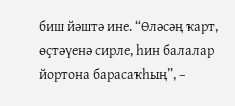биш йәштә ине. “Өләсәң ҡарт, өҫтәүенә сирле, һин балалар йортона барасаҡһың”, –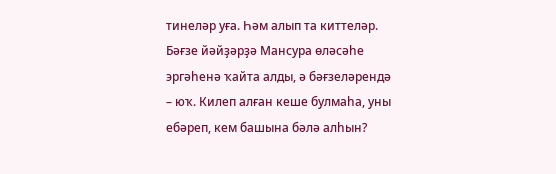тинеләр уға. Һәм алып та киттеләр. Бәғзе йәйҙәрҙә Мансура өләсәһе эргәһенә ҡайта алды, ә бәғзеләрендә – юҡ. Килеп алған кеше булмаһа, уны ебәреп, кем башына бәлә алһын?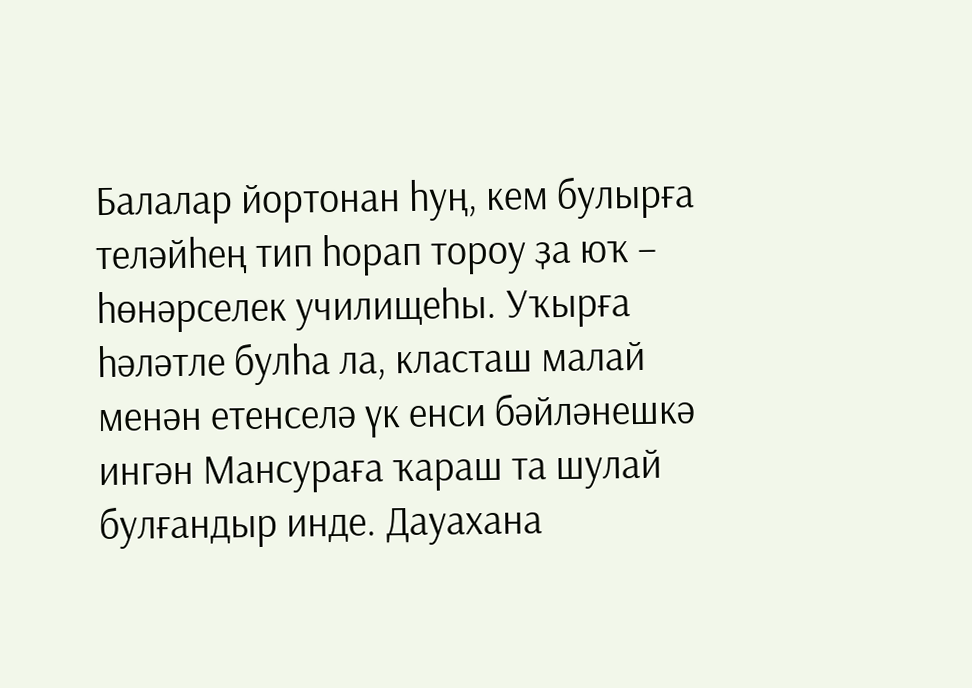Балалар йортонан һуң, кем булырға теләйһең тип һорап тороу ҙа юҡ – һөнәрселек училищеһы. Уҡырға һәләтле булһа ла, класташ малай менән етенселә үк енси бәйләнешкә ингән Мансураға ҡараш та шулай булғандыр инде. Дауахана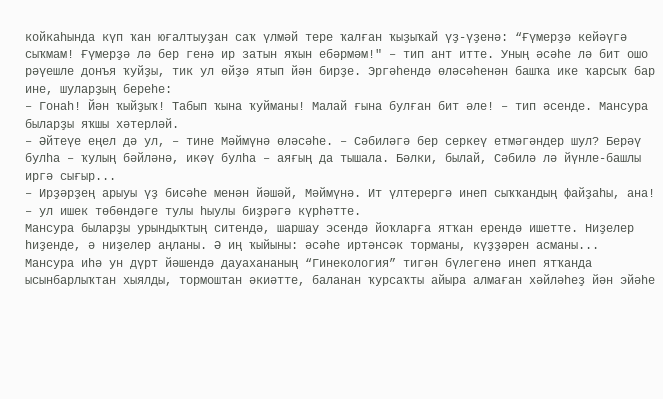койкаһында күп ҡан юғалтыуҙан саҡ үлмәй тере ҡалған ҡыҙыҡай үҙ-үҙенә: “Ғүмерҙә кейәүгә сыҡмам! Ғүмерҙә лә бер генә ир затын яҡын ебәрмәм!" – тип ант итте. Уның әсәһе лә бит ошо рәүешле донъя ҡуйҙы, тик ул өйҙә ятып йән бирҙе. Эргәһендә өләсәһенән башҡа ике ҡарсыҡ бар ине, шуларҙың береһе:
– Гонаһ! Йән ҡыйҙыҡ! Табып ҡына ҡуйманы! Малай ғына булған бит әле! – тип әсенде. Мансура быларҙы яҡшы хәтерләй.
– Әйтеүе еңел дә ул, – тине Мәймүнә өләсәһе. – Сәбиләгә бер серкеү етмәгәндер шул? Берәү булһа – ҡулың бәйләнә, икәү булһа – аяғың да тышала. Бәлки, былай, Сәбилә лә йүнле-башлы иргә сығыр...
– Ирҙәрҙең арыуы үҙ бисәһе менән йәшәй, Мәймүнә. Ит үлтерергә инеп сыҡҡандың файҙаһы, ана! – ул ишек төбөндәге тулы һыулы биҙрәгә күрһәтте.
Мансура быларҙы урындыҡтың ситендә, шаршау эсендә йоҡларға ятҡан ерендә ишетте. Ниҙелер һиҙенде, ә ниҙелер аңланы. Ә иң ҡыйыны: әсәһе иртәнсәк торманы, күҙҙәрен асманы...
Мансура иһә ун дүрт йәшендә дауахананың “Гинекология” тигән бүлегенә инеп ятҡанда ысынбарлыҡтан хыялды, тормоштан әкиәтте, баланан ҡурсаҡты айыра алмаған хәйләһеҙ йән эйәһе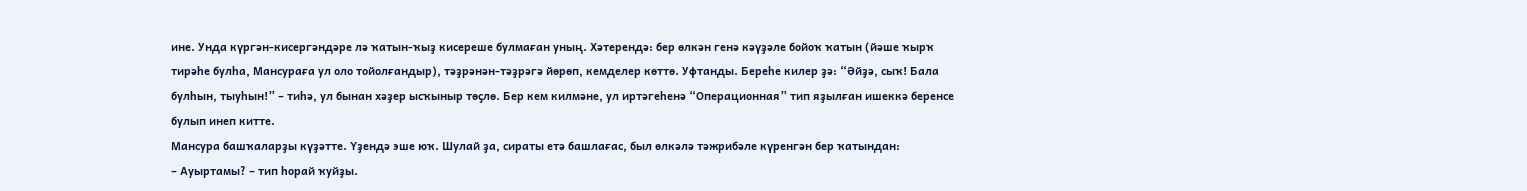ине. Унда күргән-кисергәндәре лә ҡатын-ҡыҙ кисереше булмаған уның. Хәтерендә: бер өлкән генә кәүҙәле бойоҡ ҡатын (йәше ҡырҡ тирәһе булһа, Мансураға ул оло тойолғандыр), тәҙрәнән-тәҙрәгә йөрөп, кемделер көттө. Уфтанды. Береһе килер ҙә: “Әйҙә, сыҡ! Бала булһын, тыуһын!” – тиһә, ул бынан хәҙер ысҡыныр төҫлө. Бер кем килмәне, ул иртәгеһенә “Операционная” тип яҙылған ишеккә беренсе булып инеп китте.
Мансура башҡаларҙы күҙәтте. Үҙендә эше юҡ. Шулай ҙа, сираты етә башлағас, был өлкәлә тәжрибәле күренгән бер ҡатындан:
– Ауыртамы? – тип һорай ҡуйҙы.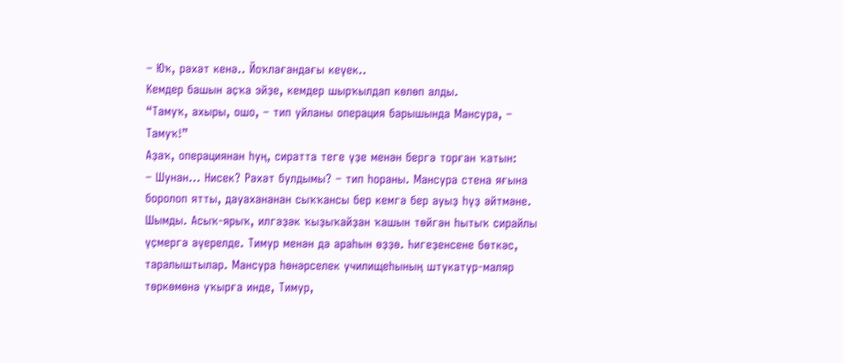– Юҡ, рәхәт кенә.. Йоҡлағандағы кеүек..
Кемдер башын аҫҡа эйҙе, кемдер шырҡылдап көлөп алды.
“Тамуҡ, ахыры, ошо, – тип уйланы операция барышында Мансура, – Тамуҡ!”
Аҙаҡ, операциянан һуң, сиратта теге үҙе менән бергә торған ҡатын:
– Шунан... Нисек? Рәхәт булдымы? – тип һораны. Мансура стена яғына боролоп ятты, дауахананан сыҡҡансы бер кемгә бер ауыҙ һүҙ әйтмәне. Шымды. Асыҡ-ярыҡ, илгәҙәк ҡыҙыҡайҙан ҡашын төйгән һытыҡ сирайлы үҫмергә әүерелде. Тимур менән дә араһын өҙҙө. Һигеҙенсене бөткәс, таралыштылар. Мансура һөнәрселек училищеһының штукатур-маляр төркөмөнә уҡырға инде, Тимур,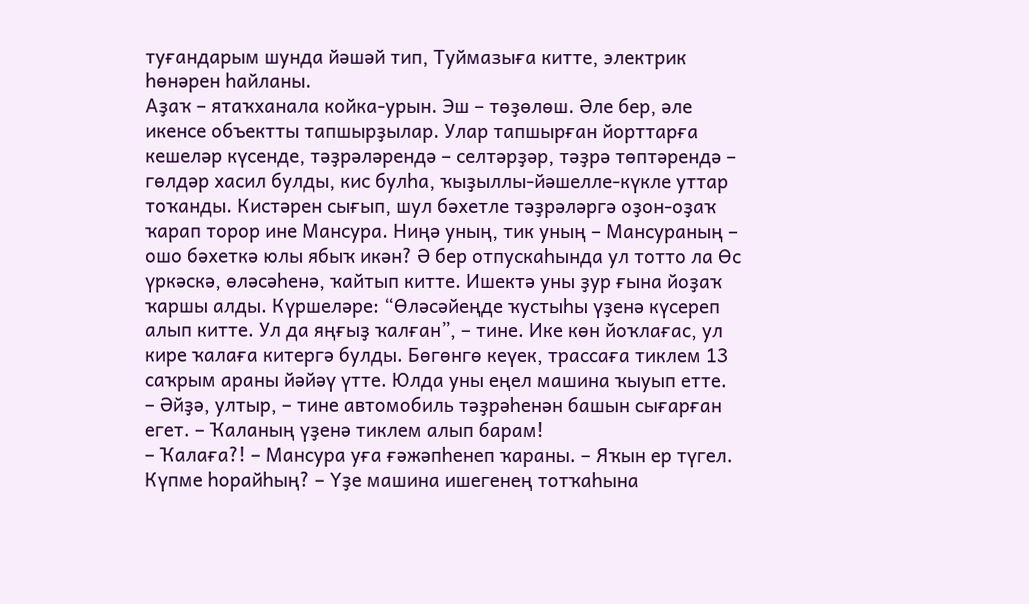туғандарым шунда йәшәй тип, Туймазыға китте, электрик һөнәрен һайланы.
Аҙаҡ – ятаҡханала койка-урын. Эш – төҙөлөш. Әле бер, әле икенсе объектты тапшырҙылар. Улар тапшырған йорттарға кешеләр күсенде, тәҙрәләрендә – селтәрҙәр, тәҙрә төптәрендә – гөлдәр хасил булды, кис булһа, ҡыҙыллы-йәшелле-күкле уттар тоҡанды. Кистәрен сығып, шул бәхетле тәҙрәләргә оҙон-оҙаҡ ҡарап торор ине Мансура. Ниңә уның, тик уның – Мансураның – ошо бәхеткә юлы ябыҡ икән? Ә бер отпускаһында ул тотто ла Өс үркәскә, өләсәһенә, ҡайтып китте. Ишектә уны ҙур ғына йоҙаҡ ҡаршы алды. Күршеләре: “Өләсәйеңде ҡустыһы үҙенә күсереп алып китте. Ул да яңғыҙ ҡалған”, – тине. Ике көн йоҡлағас, ул кире ҡалаға китергә булды. Бөгөнгө кеүек, трассаға тиклем 13 саҡрым араны йәйәү үтте. Юлда уны еңел машина ҡыуып етте.
– Әйҙә, ултыр, – тине автомобиль тәҙрәһенән башын сығарған егет. – Ҡаланың үҙенә тиклем алып барам!
– Ҡалаға?! – Мансура уға ғәжәпһенеп ҡараны. – Яҡын ер түгел. Күпме һорайһың? – Үҙе машина ишегенең тотҡаһына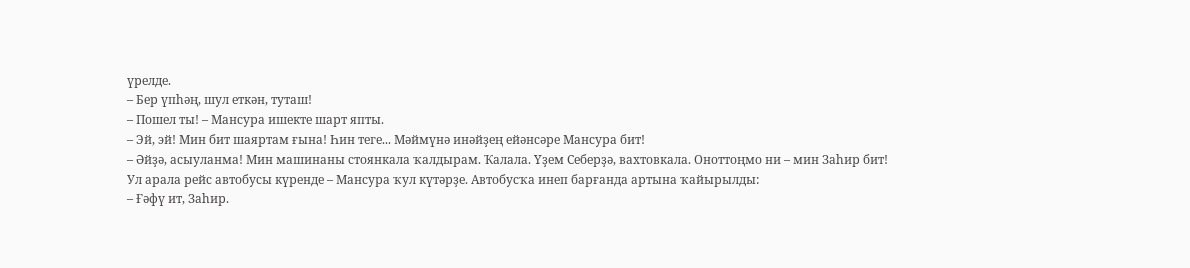үрелде.
– Бер үпһәң, шул еткән, туташ!
– Пошел ты! – Мансура ишекте шарт япты.
– Эй, эй! Мин бит шаяртам ғына! Һин теге... Мәймүнә инәйҙең ейәнсәре Мансура бит!
– Әйҙә, асыуланма! Мин машинаны стоянкала ҡалдырам. Ҡалала. Үҙем Себерҙә, вахтовкала. Оноттоңмо ни – мин Заһир бит!
Ул арала рейс автобусы күренде – Мансура ҡул күтәрҙе. Автобусҡа инеп барғанда артына ҡайырылды:
– Ғәфү ит, Заһир.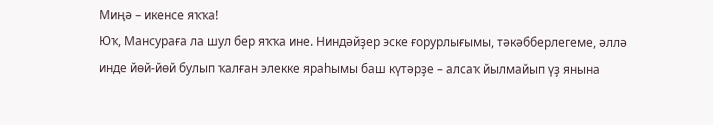Миңә – икенсе яҡҡа!
Юҡ, Мансураға ла шул бер яҡҡа ине. Ниндәйҙер эске ғорурлығымы, тәкәбберлегеме, әллә инде йөй-йөй булып ҡалған элекке яраһымы баш күтәрҙе – алсаҡ йылмайып үҙ янына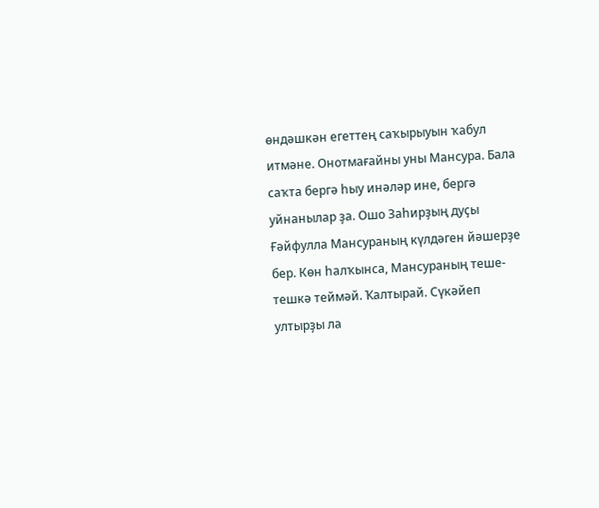өндәшкән егеттең саҡырыуын ҡабул итмәне. Онотмағайны уны Мансура. Бала саҡта бергә һыу инәләр ине, бергә уйнанылар ҙа. Ошо Заһирҙың дуҫы Ғәйфулла Мансураның күлдәген йәшерҙе бер. Көн һалҡынса, Мансураның теше-тешкә теймәй. Ҡалтырай. Сүкәйеп ултырҙы ла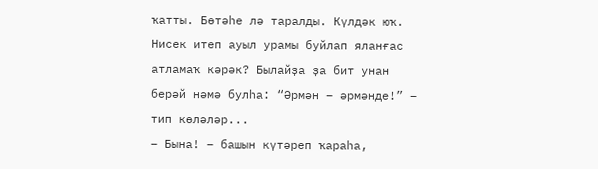ҡатты. Бөтәһе лә таралды. Күлдәк юҡ. Нисек итеп ауыл урамы буйлап яланғас атламаҡ кәрәк? Былайҙа ҙа бит унан берәй нәмә булһа: “Әрмән – әрмәнде!” – тип көләләр...
– Бына! – башын күтәреп ҡараһа,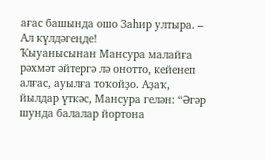ағас башында ошо Заһир ултыра. – Ал күлдәгеңде!
Ҡыуанысынан Мансура малайға рәхмәт әйтергә лә онотто, кейенеп алғас, ауылға тоҡойҙо. Аҙаҡ, йылдар үткәс, Мансура гелән: “Әгәр шунда балалар йортона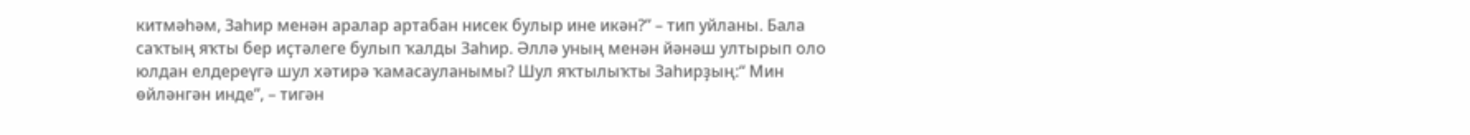китмәһәм, Заһир менән аралар артабан нисек булыр ине икән?” – тип уйланы. Бала саҡтың яҡты бер иҫтәлеге булып ҡалды Заһир. Әллә уның менән йәнәш ултырып оло юлдан елдереүгә шул хәтирә ҡамасауланымы? Шул яҡтылыҡты Заһирҙың:“ Мин өйләнгән инде”, – тигән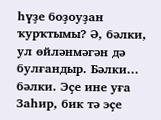һүҙе боҙоуҙан ҡурҡтымы? Ә, бәлки, ул өйләнмәгән дә булғандыр. Бәлки... бәлки. Эҫе ине уға Заһир, бик тә эҫе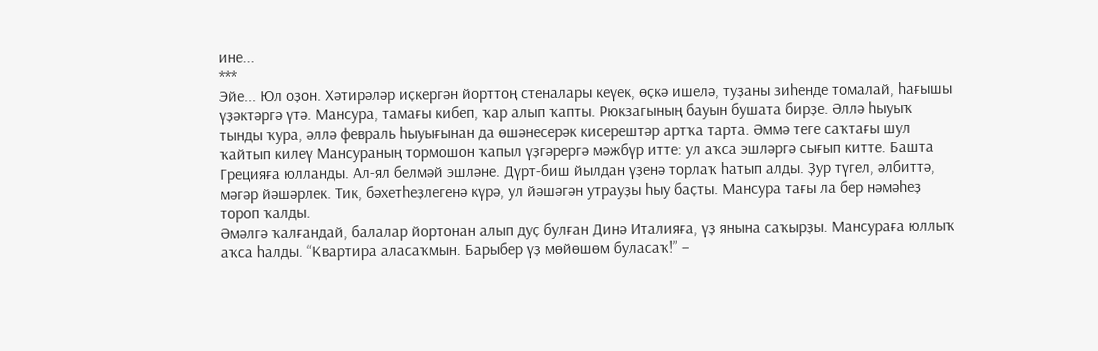ине...
***
Эйе... Юл оҙон. Хәтирәләр иҫкергән йорттоң стеналары кеүек, өҫкә ишелә, туҙаны зиһенде томалай, һағышы үҙәктәргә үтә. Мансура, тамағы кибеп, ҡар алып ҡапты. Рюкзагының бауын бушата бирҙе. Әллә һыуыҡ тынды ҡура, әллә февраль һыуығынан да өшәнесерәк кисерештәр артҡа тарта. Әммә теге саҡтағы шул ҡайтып килеү Мансураның тормошон ҡапыл үҙгәрергә мәжбүр итте: ул аҡса эшләргә сығып китте. Башта Грецияға юлланды. Ал-ял белмәй эшләне. Дүрт-биш йылдан үҙенә торлаҡ һатып алды. Ҙур түгел, әлбиттә, мәгәр йәшәрлек. Тик, бәхетһеҙлегенә күрә, ул йәшәгән утрауҙы һыу баҫты. Мансура тағы ла бер нәмәһеҙ тороп ҡалды.
Әмәлгә ҡалғандай, балалар йортонан алып дуҫ булған Динә Италияға, үҙ янына саҡырҙы. Мансураға юллыҡ аҡса һалды. “Квартира аласаҡмын. Барыбер үҙ мөйөшөм буласаҡ!” –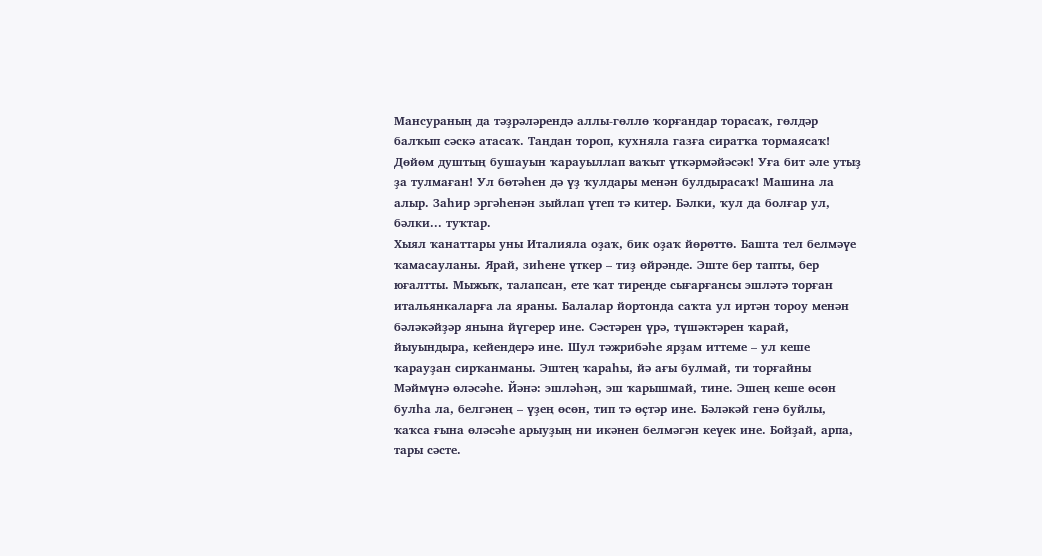Мансураның да тәҙрәләрендә аллы-гөллө ҡорғандар торасаҡ, гөлдәр балҡып сәскә атасаҡ. Таңдан тороп, кухняла газға сиратҡа тормаясаҡ! Дөйөм душтың бушауын ҡарауыллап ваҡыт үткәрмәйәсәк! Уға бит әле утыҙ ҙа тулмаған! Ул бөтәһен дә үҙ ҡулдары менән булдырасаҡ! Машина ла алыр. Заһир эргәһенән зыйлап үтеп тә китер. Бәлки, ҡул да болғар ул, бәлки... туҡтар.
Хыял ҡанаттары уны Италияла оҙаҡ, бик оҙаҡ йөрөттө. Башта тел белмәүе ҡамасауланы. Ярай, зиһене үткер – тиҙ өйрәнде. Эште бер тапты, бер юғалтты. Мыжыҡ, талапсан, ете ҡат тиреңде сығарғансы эшләтә торған итальянкаларға ла яраны. Балалар йортонда саҡта ул иртән тороу менән бәләкәйҙәр янына йүгерер ине. Сәстәрен үрә, түшәктәрен ҡарай, йыуындыра, кейендерә ине. Шул тәжрибәһе ярҙам иттеме – ул кеше ҡарауҙан сирҡанманы. Эштең ҡараһы, йә ағы булмай, ти торғайны Мәймүнә өләсәһе. Йәнә: эшләһәң, эш ҡарышмай, тине. Эшең кеше өсөн булһа ла, белгәнең – үҙең өсөн, тип тә өҫтәр ине. Бәләкәй генә буйлы, ҡаҡса ғына өләсәһе арыуҙың ни икәнен белмәгән кеүек ине. Бойҙай, арпа, тары сәсте.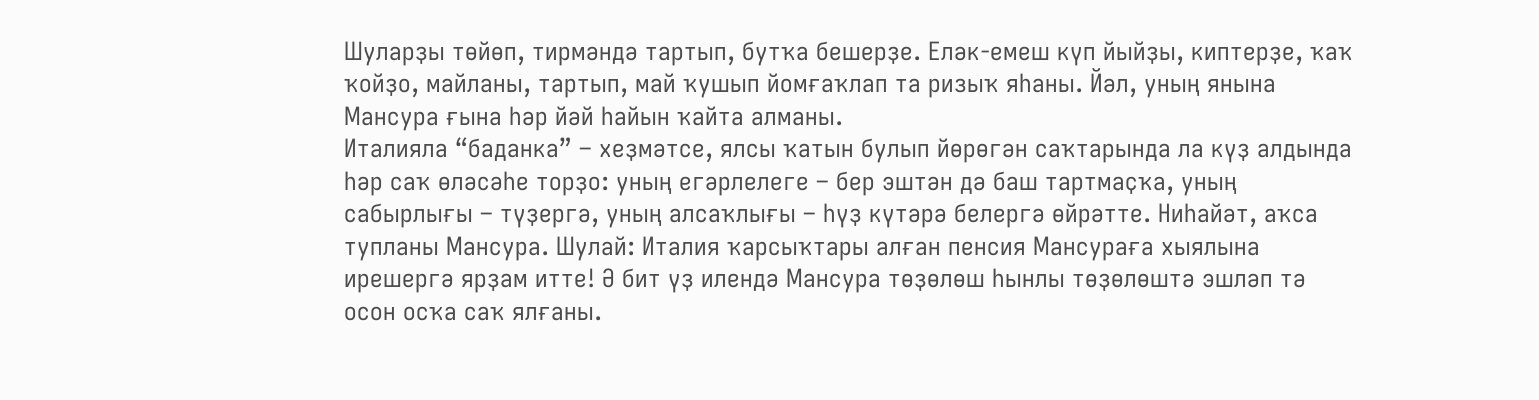Шуларҙы төйөп, тирмәндә тартып, бутҡа бешерҙе. Еләк-емеш күп йыйҙы, киптерҙе, ҡаҡ ҡойҙо, майланы, тартып, май ҡушып йомғаҡлап та ризыҡ яһаны. Йәл, уның янына Мансура ғына һәр йәй һайын ҡайта алманы.
Италияла “баданка” – хеҙмәтсе, ялсы ҡатын булып йөрөгән саҡтарында ла күҙ алдында һәр саҡ өләсәһе торҙо: уның егәрлелеге – бер эштән дә баш тартмаҫҡа, уның сабырлығы – түҙергә, уның алсаҡлығы – һүҙ күтәрә белергә өйрәтте. Ниһайәт, аҡса тупланы Мансура. Шулай: Италия ҡарсыҡтары алған пенсия Мансураға хыялына ирешергә ярҙам итте! Ә бит үҙ илендә Мансура төҙөлөш һынлы төҙөлөштә эшләп тә осон осҡа саҡ ялғаны.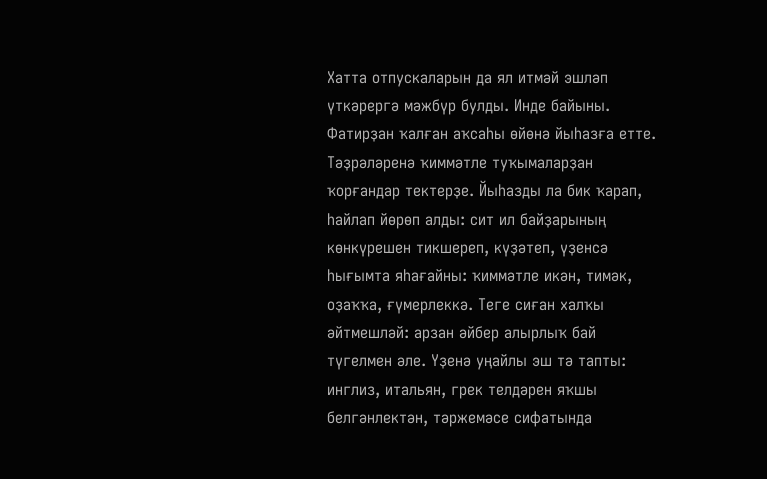Хатта отпускаларын да ял итмәй эшләп үткәрергә мәжбүр булды. Инде байыны. Фатирҙан ҡалған аҡсаһы өйөнә йыһазға етте. Тәҙрәләренә ҡиммәтле туҡымаларҙан ҡорғандар тектерҙе. Йыһазды ла бик ҡарап, һайлап йөрөп алды: сит ил байҙарының көнкүрешен тикшереп, күҙәтеп, үҙенсә һығымта яһағайны: ҡиммәтле икән, тимәк, оҙаҡҡа, ғүмерлеккә. Теге сиған халҡы әйтмешләй: арзан әйбер алырлыҡ бай түгелмен әле. Үҙенә уңайлы эш тә тапты: инглиз, итальян, грек телдәрен яҡшы белгәнлектән, тәржемәсе сифатында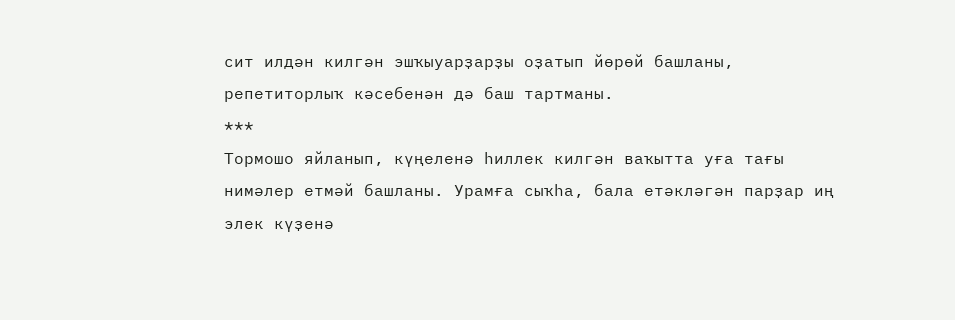сит илдән килгән эшҡыуарҙарҙы оҙатып йөрөй башланы, репетиторлыҡ кәсебенән дә баш тартманы.
***
Тормошо яйланып, күңеленә һиллек килгән ваҡытта уға тағы нимәлер етмәй башланы. Урамға сыҡһа, бала етәкләгән парҙар иң элек күҙенә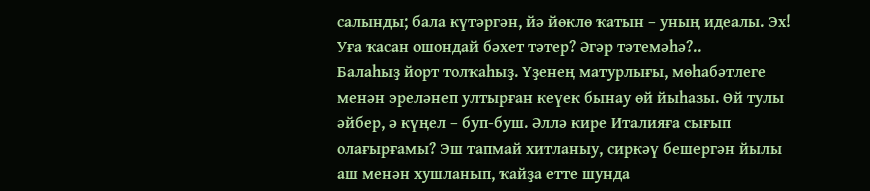салынды; бала күтәргән, йә йөклө ҡатын – уның идеалы. Эх! Уға ҡасан ошондай бәхет тәтер? Әгәр тәтемәһә?..
Балаһыҙ йорт толҡаһыҙ. Үҙенең матурлығы, мөһабәтлеге менән эреләнеп ултырған кеүек бынау өй йыһазы. Өй тулы әйбер, ә күңел – буп-буш. Әллә кире Италияға сығып олағырғамы? Эш тапмай хитланыу, сиркәү бешергән йылы аш менән хушланып, ҡайҙа етте шунда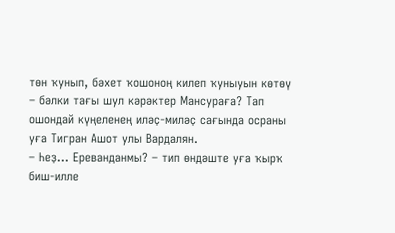төн ҡунып, бәхет ҡошоноң килеп ҡуныуын көтөү – бәлки тағы шул кәрәктер Мансураға? Тап ошондай күңеленең иләҫ-миләҫ сағында осраны уға Тигран Ашот улы Вардалян.
– Һеҙ... Ереванданмы? – тип өндәште уға ҡырҡ биш-илле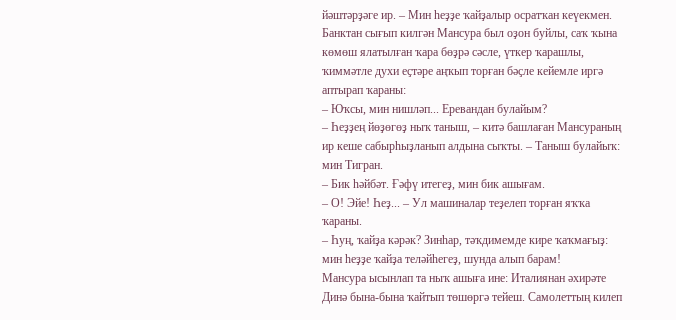йәштәрҙәге ир. – Мин һеҙҙе ҡайҙалыр осратҡан кеүекмен.
Банктан сығып килгән Мансура был оҙон буйлы, саҡ ҡына көмөш ялатылған ҡара бөҙрә сәсле, үткер ҡарашлы, ҡиммәтле духи еҫтәре аңҡып торған бәҫле кейемле иргә аптырап ҡараны:
– Юҡсы, мин нишләп... Еревандан булайым?
– Һеҙҙең йөҙөгөҙ ныҡ таныш, – китә башлаған Мансураның ир кеше сабырһыҙланып алдына сыҡты. – Таныш булайыҡ: мин Тигран.
– Бик һәйбәт. Ғәфү итегеҙ, мин бик ашығам.
– О! Эйе! Һеҙ... – Ул машиналар теҙелеп торған яҡҡа ҡараны.
– Һуң, ҡайҙа кәрәк? Зинһар, тәҡдимемде кире ҡаҡмағыҙ: мин һеҙҙе ҡайҙа теләйһегеҙ, шунда алып барам!
Мансура ысынлап та ныҡ ашыға ине: Италиянан әхирәте Динә бына-бына ҡайтып төшөргә тейеш. Самолеттың килеп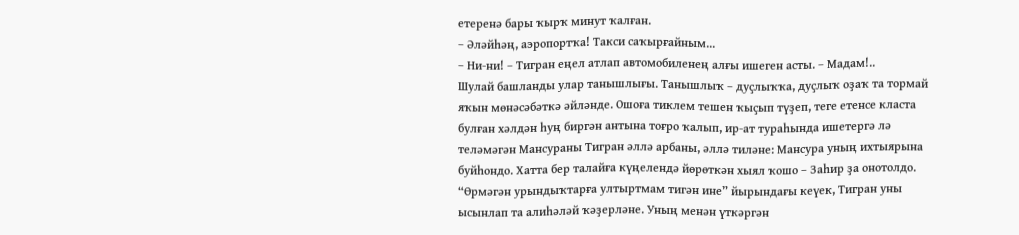етеренә бары ҡырҡ минут ҡалған.
– Әләйһәң, аэропортҡа! Такси саҡырғайным...
– Ни-ни! – Тигран еңел атлап автомобиленең алғы ишеген асты. – Мадам!..
Шулай башланды улар танышлығы. Танышлыҡ – дуҫлыҡҡа, дуҫлыҡ оҙаҡ та тормай яҡын мөнәсәбәткә әйләнде. Ошоға тиклем тешен ҡыҫып түҙеп, теге етенсе класта булған хәлдән һуң биргән антына тоғро ҡалып, ир-ат тураһында ишетергә лә теләмәгән Мансураны Тигран әллә арбаны, әллә тиләне: Мансура уның ихтыярына буйһондо. Хатта бер талайға күңелендә йөрөткән хыял ҡошо – Заһир ҙа онотолдо.
“Өрмәгән урындыҡтарға ултыртмам тигән ине” йырындағы кеүек, Тигран уны ысынлап та алиһәләй ҡәҙерләне. Уның менән үткәргән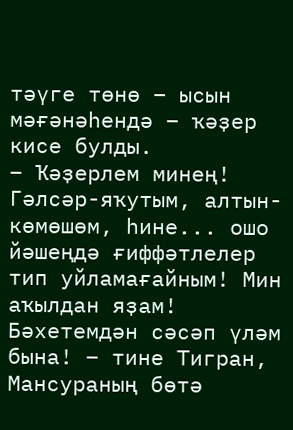тәүге төнө – ысын мәғәнәһендә – ҡәҙер кисе булды.
– Ҡәҙерлем минең! Гәлсәр-яҡутым, алтын-көмөшөм, һине... ошо йәшеңдә ғиффәтлелер тип уйламағайным! Мин аҡылдан яҙам! Бәхетемдән сәсәп үләм бына! – тине Тигран, Мансураның бөтә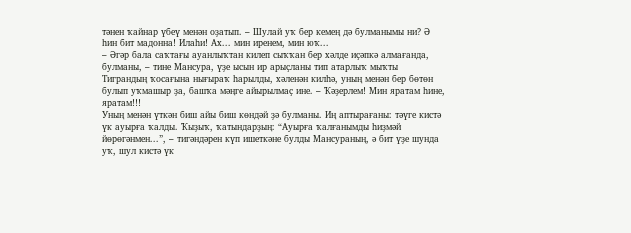тәнен ҡайнар үбеү менән оҙатып. – Шулай уҡ бер кемең дә булманымы ни? Ә һин бит мадонна! Илаһи! Ах... мин иренем, мин юҡ...
– Әгәр бала саҡтағы ауанлыҡтан килеп сыҡҡан бер хәлде иҫәпкә алмағанда, булманы, – тине Мансура, үҙе ысын ир арыҫланы тип атарлыҡ мыҡты Тиграндың ҡосағына нығыраҡ һарылды, хәленән килһә, уның менән бер бөтөн булып уҡмашыр ҙа, башҡа мәңге айырылмаҫ ине. – Ҡәҙерлем! Мин яратам һине, яратам!!!
Уның менән үткән биш айы биш көндәй ҙә булманы. Иң аптырағаны: тәүге кистә үк ауырға ҡалды. Ҡыҙыҡ, ҡатындарҙың: “Ауырға ҡалғанымды һиҙмәй йөрөгәнмен...”, – тигәндәрен күп ишеткәне булды Мансураның, ә бит үҙе шунда уҡ, шул кистә үк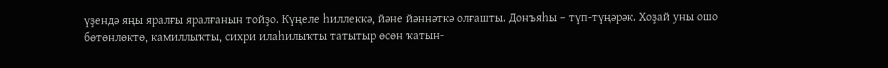үҙендә яңы яралғы яралғанын тойҙо. Күңеле һиллеккә, йәне йәннәткә олғашты. Донъяһы – түп-түңәрәк. Хоҙай уны ошо бөтөнлөктө, камиллыҡты, сихри илаһилыҡты татытыр өсөн ҡатын-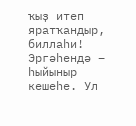ҡыҙ итеп яратҡандыр, биллаһи! Эргәһендә – һыйыныр кешеһе. Ул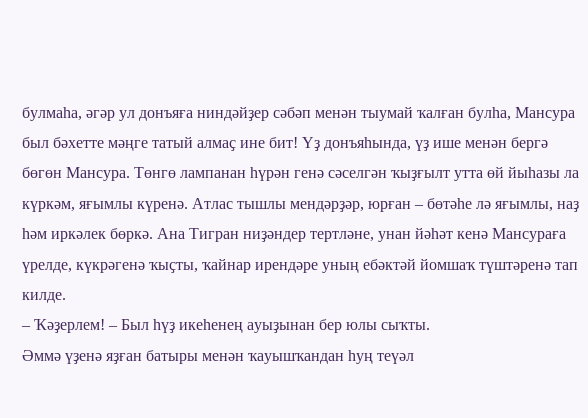булмаһа, әгәр ул донъяға ниндәйҙер сәбәп менән тыумай ҡалған булһа, Мансура был бәхетте мәңге татый алмаҫ ине бит! Үҙ донъяһында, үҙ ише менән бергә бөгөн Мансура. Төнгө лампанан һүрән генә сәселгән ҡыҙғылт утта өй йыһазы ла күркәм, яғымлы күренә. Атлас тышлы мендәрҙәр, юрған – бөтәһе лә яғымлы, наҙ һәм иркәлек бөркә. Ана Тигран ниҙәндер тертләне, унан йәһәт кенә Мансураға үрелде, күкрәгенә ҡыҫты, ҡайнар ирендәре уның ебәктәй йомшаҡ түштәренә тап килде.
– Ҡәҙерлем! – Был һүҙ икеһенең ауыҙынан бер юлы сыҡты.
Әммә үҙенә яҙған батыры менән ҡауышҡандан һуң теүәл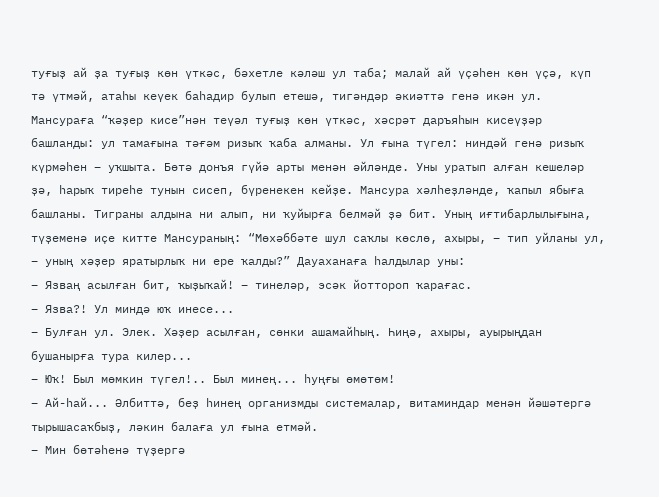туғыҙ ай ҙа туғыҙ көн үткәс, бәхетле кәләш ул таба; малай ай үҫәһен көн үҫә, күп тә үтмәй, атаһы кеүек баһадир булып етешә, тигәндәр әкиәттә генә икән ул. Мансураға “ҡәҙер кисе”нән теүәл туғыҙ көн үткәс, хәсрәт даръяһын кисеүҙәр башланды: ул тамағына тәғәм ризыҡ ҡаба алманы. Ул ғына түгел: ниндәй генә ризыҡ күрмәһен – уҡшыта. Бөтә донъя гүйә арты менән әйләнде. Уны уратып алған кешеләр ҙә, һарыҡ тиреһе тунын сисеп, бүренекен кейҙе. Мансура хәлһеҙләнде, ҡапыл ябыға башланы. Тиграны алдына ни алып, ни ҡуйырға белмәй ҙә бит. Уның иғтибарлылығына, түҙеменә иҫе китте Мансураның: “Мөхәббәте шул саҡлы көслө, ахыры, – тип уйланы ул, – уның хәҙер яратырлыҡ ни ере ҡалды?” Дауаханаға һалдылар уны:
– Язваң асылған бит, ҡыҙыҡай! – тинеләр, эсәк йоттороп ҡарағас.
– Язва?! Ул миндә юҡ инесе...
– Булған ул. Элек. Хәҙер асылған, сөнки ашамайһың. Һиңә, ахыры, ауырыңдан бушанырға тура килер...
– Юҡ! Был мөмкин түгел!.. Был минең... һуңғы өмөтөм!
– Ай-һай... Әлбиттә, беҙ һинең организмды системалар, витаминдар менән йәшәтергә тырышасаҡбыҙ, ләкин балаға ул ғына етмәй.
– Мин бөтәһенә түҙергә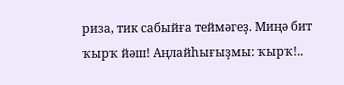риза, тик сабыйға теймәгеҙ. Миңә бит ҡырҡ йәш! Аңлайһығыҙмы: ҡырҡ!..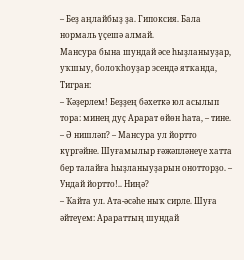– Беҙ аңлайбыҙ ҙа. Гипоксия. Бала нормаль үҫешә алмай.
Мансура бына шундай әсе һыҙланыуҙар, уҡшыу, болоҡһоуҙар эсендә ятҡанда, Тигран:
– Ҡәҙерлем! Беҙҙең бәхеткә юл асылып тора: минең дуҫ Арарат өйөн һата, – тине.
– Ә нишләп? – Мансура ул йортто күргәйне. Шуғамылыр ғәжәпләнеүе хатта бер талайға һыҙланыуҙарын онотторҙо. – Ундай йортто!.. Ниңә?
– Ҡайта ул. Ата-әсәһе ныҡ сирле. Шуға әйтеүем: Арараттың шундай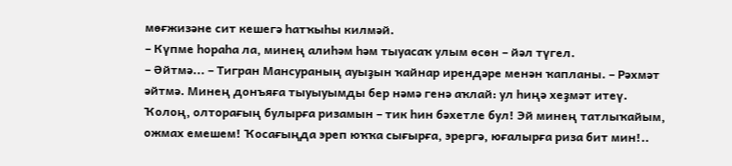мөғжизәне сит кешегә һатҡыһы килмәй.
– Күпме һораһа ла, минең алиһәм һәм тыуасаҡ улым өсөн – йәл түгел.
– Әйтмә... – Тигран Мансураның ауыҙын ҡайнар ирендәре менән ҡапланы. – Рәхмәт әйтмә. Минең донъяға тыуыуымды бер нәмә генә аҡлай: ул һиңә хеҙмәт итеү. Ҡолоң, олторағың булырға ризамын – тик һин бәхетле бул! Эй минең татлыҡайым, ожмах емешем! Ҡосағыңда эреп юҡҡа сығырға, эрергә, юғалырға риза бит мин!..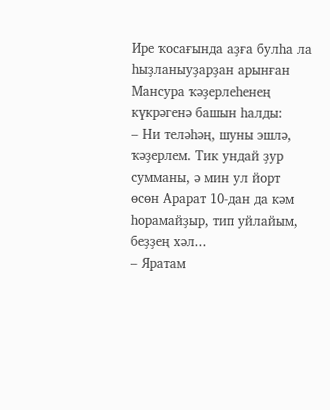Ире ҡосағында аҙға булһа ла һыҙланыуҙарҙан арынған Мансура ҡәҙерлеһенең күкрәгенә башын һалды:
– Ни теләһәң, шуны эшлә, ҡәҙерлем. Тик ундай ҙур сумманы, ә мин ул йорт өсөн Арарат 10-дан да кәм һорамайҙыр, тип уйлайым, беҙҙең хәл...
– Яратам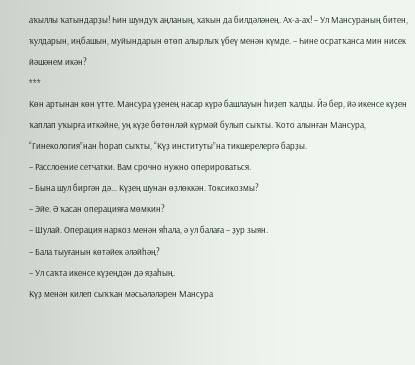аҡыллы ҡатындарҙы! Һин шундуҡ аңланың, хаҡын да билдәләнең. Ах-а-ах! – Ул Мансураның битен, ҡулдарын, иңбашын, муйындарын өтөп алырлыҡ үбеү менән күмде. – Һине осратҡанса мин нисек йәшәнем икән?
***
Көн артынан көн үтте. Мансура үҙенең насар күрә башлауын һиҙеп ҡалды. Йә бер, йә икенсе күҙен ҡаплап уҡырға иткәйне, уң күҙе бөтөнләй күрмәй булып сыҡты. Ҡото алынған Мансура, “Гинекология”нан һорап сыҡты, “Күҙ институты”на тикшерелергә барҙы.
– Расслоение сетчатки. Вам срочно нужно оперироваться.
– Бына шул биргән дә... Күҙең шунан өҙлөккән. Токсикозмы?
– Эйе. Ә ҡасан операцияға мөмкин?
– Шулай. Операция наркоз менән яһала, ә ул балаға – ҙур зыян.
– Бала тыуғанын көтәйек әләйһәң?
– Ул саҡта икенсе күҙеңдән дә яҙаһың.
Күҙ менән килеп сыҡҡан мәсьәләләрен Мансура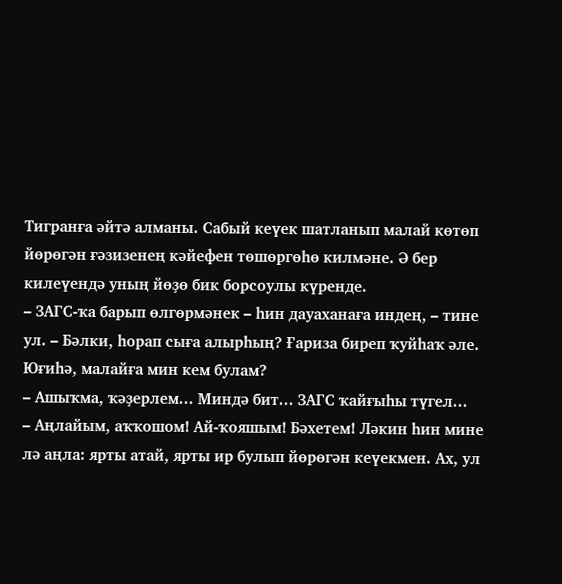Тигранға әйтә алманы. Сабый кеүек шатланып малай көтөп йөрөгән ғәзизенең кәйефен төшөргөһө килмәне. Ә бер килеүендә уның йөҙө бик борсоулы күренде.
– ЗАГС-ҡа барып өлгөрмәнек – һин дауаханаға индең, – тине ул. – Бәлки, һорап сыға алырһың? Ғариза биреп ҡуйһаҡ әле. Юғиһә, малайға мин кем булам?
– Ашыҡма, ҡәҙерлем... Миндә бит... ЗАГС ҡайғыһы түгел...
– Аңлайым, аҡҡошом! Ай-ҡояшым! Бәхетем! Ләкин һин мине лә аңла: ярты атай, ярты ир булып йөрөгән кеүекмен. Ах, ул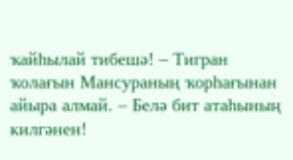ҡайһылай тибешә! – Тигран ҡолағын Мансураның ҡорһағынан айыра алмай. – Белә бит атаһының килгәнен!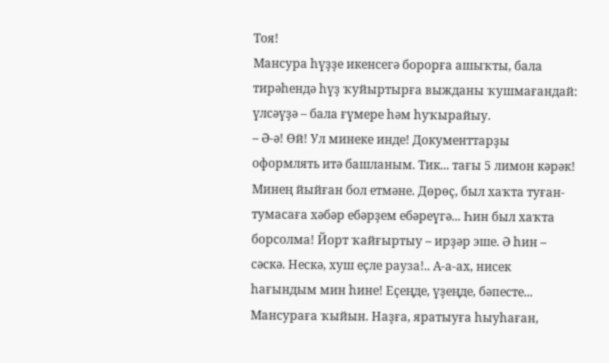Тоя!
Мансура һүҙҙе икенсегә борорға ашыҡты, бала тирәһендә һүҙ ҡуйыртырға выжданы ҡушмағандай: үлсәүҙә – бала ғүмере һәм һуҡырайыу.
– Ә-ә! Өй! Ул минеке инде! Документтарҙы оформлять итә башланым. Тик... тағы 5 лимон кәрәк! Минең йыйған бол етмәне. Дөрөҫ, был хаҡта туған-тумасаға хәбәр ебәрҙем ебәреүгә... Һин был хаҡта борсолма! Йорт ҡайғыртыу – ирҙәр эше. Ә һин – сәскә. Нескә, хуш еҫле рауза!.. А-а-ах, нисек һағындым мин һине! Еҫеңде, үҙеңде, бәпесте...
Мансураға ҡыйын. Наҙға, яратыуға һыуһаған,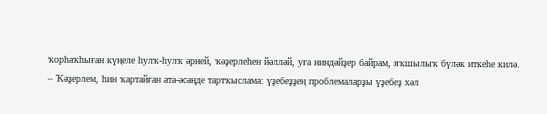ҡорһаҡһыған күңеле һулҡ-һулҡ әрней, ҡәҙерлеһен йәлләй, уға ниндәйҙер байрам, яҡшылыҡ бүләк иткеһе килә.
– Ҡәҙерлем, һин ҡартайған ата-әсәңде тартҡыслама: үҙебеҙҙең проблемаларҙы үҙебеҙ хәл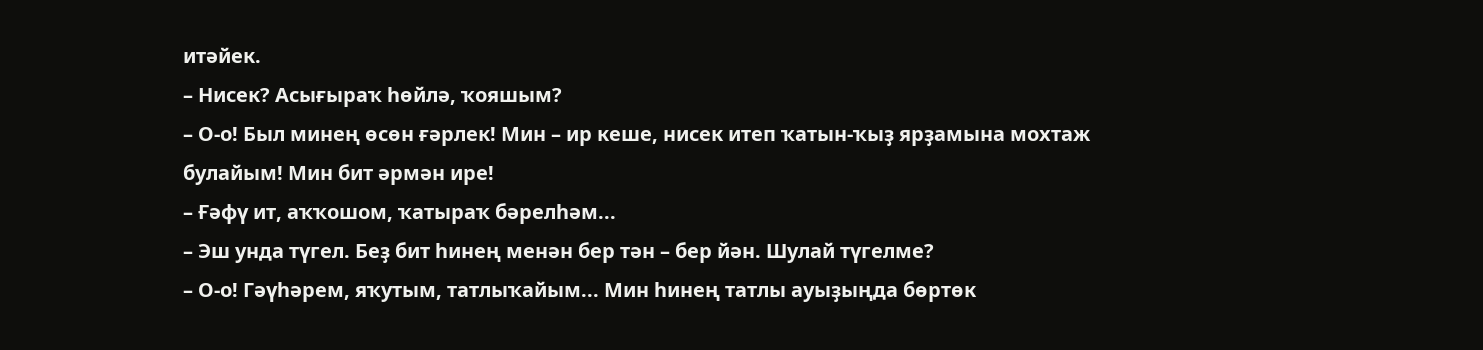итәйек.
– Нисек? Асығыраҡ һөйлә, ҡояшым?
– О-о! Был минең өсөн ғәрлек! Мин – ир кеше, нисек итеп ҡатын-ҡыҙ ярҙамына мохтаж булайым! Мин бит әрмән ире!
– Ғәфү ит, аҡҡошом, ҡатыраҡ бәрелһәм...
– Эш унда түгел. Беҙ бит һинең менән бер тән – бер йән. Шулай түгелме?
– О-о! Гәүһәрем, яҡутым, татлыҡайым... Мин һинең татлы ауыҙыңда бөртөк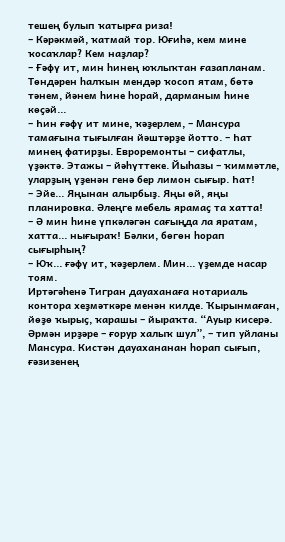тешең булып ҡатырға риза!
– Кәрәкмәй, ҡатмай тор. Юғиһә, кем мине ҡосаҡлар? Кем наҙлар?
– Ғәфү ит, мин һинең юҡлыҡтан ғазапланам. Төндәрен һалҡын мендәр ҡосоп ятам, бөтә тәнем, йәнем һине һорай, дарманым һине көҫәй...
– Һин ғәфү ит мине, ҡәҙерлем, – Мансура тамағына тығылған йәштәрҙе йотто. – Һат минең фатирҙы. Евроремонты – сифатлы, үҙәктә. Этажы – йәһүттеке. Йыһазы – ҡиммәтле, уларҙың үҙенән генә бер лимон сығыр. Һат!
– Эйе... Яңынан алырбыҙ. Яңы өй, яңы планировка. Әлеңге мебель ярамаҫ та хатта!
– Ә мин һине үпкәләгән сағыңда ла яратам, хатта... нығыраҡ! Бәлки, бөгөн һорап сығырһың?
– Юҡ... ғәфү ит, ҡәҙерлем. Мин... үҙемде насар тоям.
Иртәгәһенә Тигран дауаханаға нотариаль контора хеҙмәткәре менән килде. Ҡырынмаған, йөҙө ҡырыҫ, ҡарашы – йыраҡта. “Ауыр кисерә. Әрмән ирҙәре – ғорур халыҡ шул”, – тип уйланы Мансура. Кистән дауахананан һорап сығып, ғәзизенең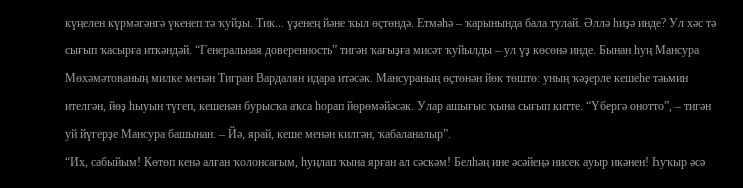күңелен күрмәгәнгә үкенеп тә ҡуйҙы. Тик... үҙенең йәне ҡыл өҫтөндә. Етмәһә – ҡарынында бала тулай. Әллә һиҙә инде? Ул хәс тә сығып ҡасырға иткәндәй. “Генеральная доверенность” тигән ҡағыҙға мисәт ҡуйылды – ул үҙ көсөнә инде. Бынан һуң Мансура Мөхәмәтованың милке менән Тигран Вардалян идара итәсәк. Мансураның өҫтөнән йөк төштө: уның ҡәҙерле кешеһе тәьмин ителгән, йөҙ һыуын түгеп, кешенән бурысҡа аҡса һорап йөрөмәйәсәк. Улар ашығыс ҡына сығып китте. “Үбергә онотто”, – тигән уй йүгерҙе Мансура башынан. – Йә, ярай, кеше менән килгән, ҡабаланалыр”.
“Их, сабыйым! Көтөп кенә алған ҡолонсағым, һуңлап ҡына ярған ал сәскәм! Белһәң ине әсәйеңә нисек ауыр икәнен! Һуҡыр әсә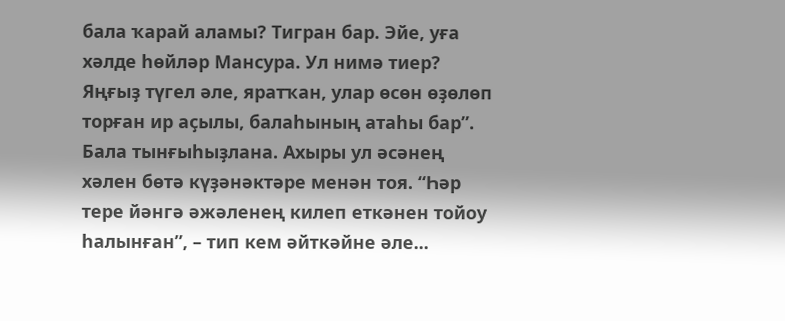бала ҡарай аламы? Тигран бар. Эйе, уға хәлде һөйләр Мансура. Ул нимә тиер? Яңғыҙ түгел әле, яратҡан, улар өсөн өҙөлөп торған ир аҫылы, балаһының атаһы бар”.
Бала тынғыһыҙлана. Ахыры ул әсәнең хәлен бөтә күҙәнәктәре менән тоя. “Һәр тере йәнгә әжәленең килеп еткәнен тойоу һалынған”, – тип кем әйткәйне әле...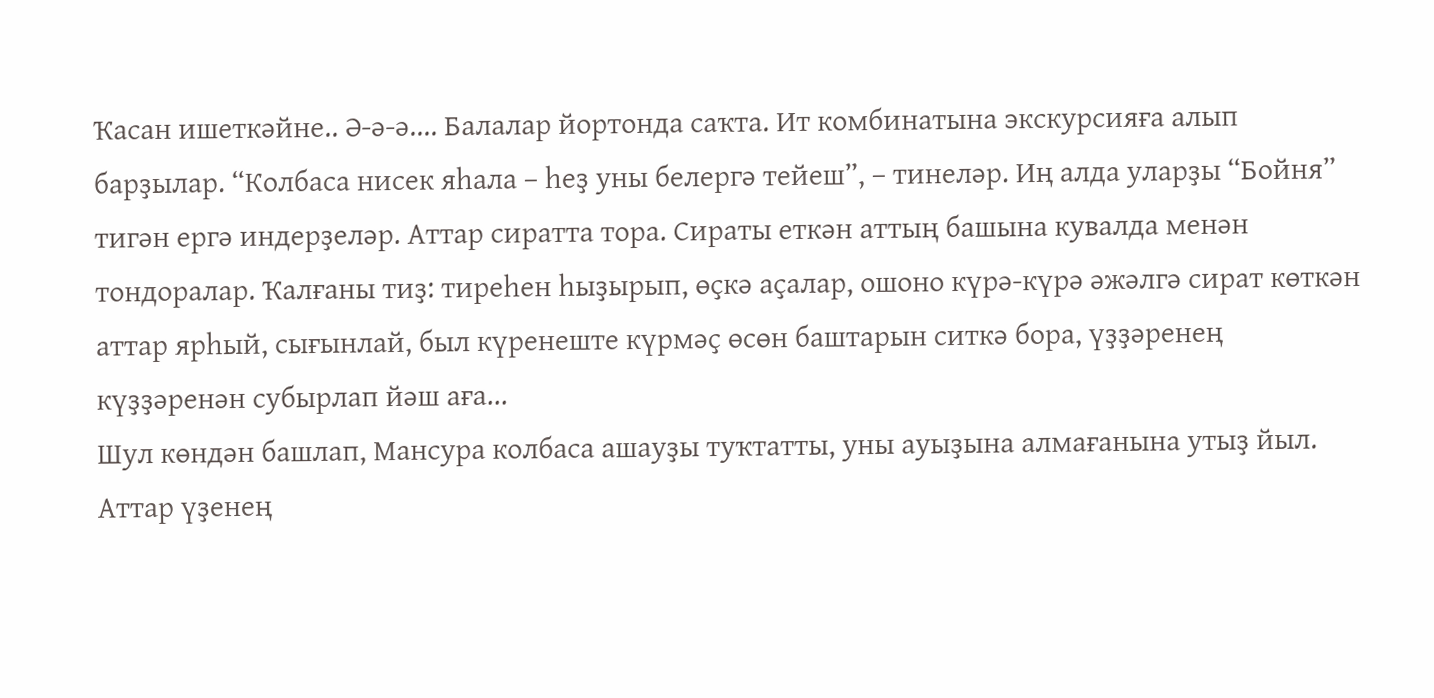Ҡасан ишеткәйне.. Ә-ә-ә.... Балалар йортонда саҡта. Ит комбинатына экскурсияға алып барҙылар. “Колбаса нисек яһала – һеҙ уны белергә тейеш”, – тинеләр. Иң алда уларҙы “Бойня” тигән ергә индерҙеләр. Аттар сиратта тора. Сираты еткән аттың башына кувалда менән тондоралар. Ҡалғаны тиҙ: тиреһен һыҙырып, өҫкә аҫалар, ошоно күрә-күрә әжәлгә сират көткән аттар ярһый, сығынлай, был күренеште күрмәҫ өсөн баштарын ситкә бора, үҙҙәренең күҙҙәренән субырлап йәш аға...
Шул көндән башлап, Мансура колбаса ашауҙы туҡтатты, уны ауыҙына алмағанына утыҙ йыл. Аттар үҙенең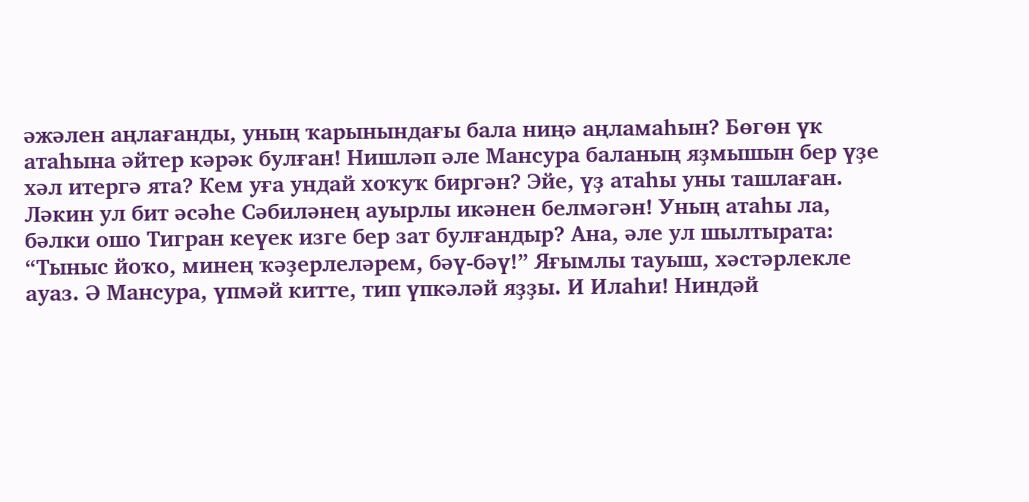әжәлен аңлағанды, уның ҡарынындағы бала ниңә аңламаһын? Бөгөн үк атаһына әйтер кәрәк булған! Нишләп әле Мансура баланың яҙмышын бер үҙе хәл итергә ята? Кем уға ундай хоҡуҡ биргән? Эйе, үҙ атаһы уны ташлаған. Ләкин ул бит әсәһе Сәбиләнең ауырлы икәнен белмәгән! Уның атаһы ла, бәлки ошо Тигран кеүек изге бер зат булғандыр? Ана, әле ул шылтырата: “Тыныс йоҡо, минең ҡәҙерлеләрем, бәү-бәү!” Яғымлы тауыш, хәстәрлекле ауаз. Ә Мансура, үпмәй китте, тип үпкәләй яҙҙы. И Илаһи! Ниндәй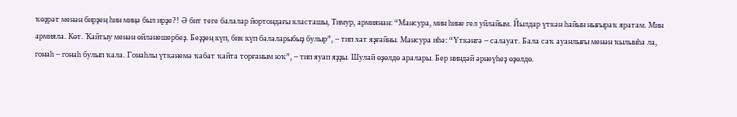ҡөҙрәт менән бирҙең һин миңә был ирҙе?! Ә бит теге балалар йортондағы класташы, Тимур, армиянан: “Мансура, мин һине гел уйлайым. Йылдар үткән һайын нығыраҡ яратам. Мин армияла. Көт. Ҡайтыу менән өйләнешербеҙ. Беҙҙең күп, бик күп балаларыбыҙ булыр”, – тип хат яҙғайны. Мансура иһә: “Үткәнгә – салауат. Бала саҡ ауанлығы менән ҡылынһа ла, гонаһ – гонаһ булып ҡала. Гонаһлы үткәнемә ҡабат ҡайта торғаным юҡ”, – тип яуап яҙҙы. Шулай өҙөлдө аралары. Бер ниндәй әрнеүһеҙ өҙөлдө.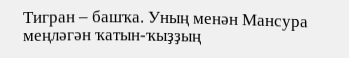Тигран – башҡа. Уның менән Мансура меңләгән ҡатын-ҡыҙҙың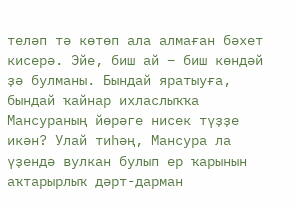теләп тә көтөп ала алмаған бәхет кисерә. Эйе, биш ай – биш көндәй ҙә булманы. Бындай яратыуға, бындай ҡайнар ихласлыҡҡа Мансураның йөрәге нисек түҙҙе икән? Улай тиһәң, Мансура ла үҙендә вулкан булып ер ҡарынын аҡтарырлыҡ дәрт-дарман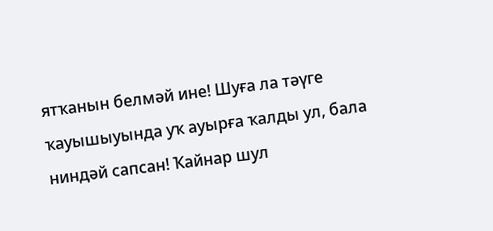ятҡанын белмәй ине! Шуға ла тәүге ҡауышыуында уҡ ауырға ҡалды ул, бала ниндәй сапсан! Ҡайнар шул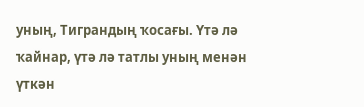уның, Тиграндың ҡосағы. Үтә лә ҡайнар, үтә лә татлы уның менән үткән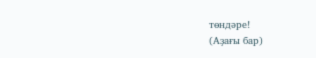төндәре!
(Аҙағы бар)